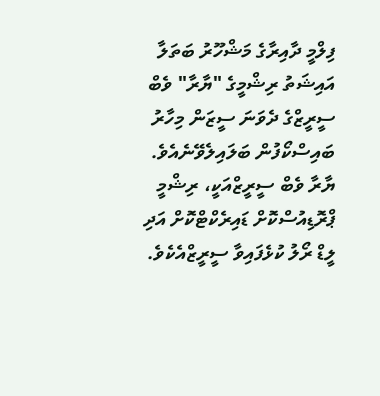ފިލްމީ ދާއިރާގެ މަޝްހޫރު ބަތަލާ އައިޝަތު ރިޝްމީގެ "ޔާރާ" ވެބް ސީރީޒްގެ ދެވަނަ ސީޒަން މިހާރު ބައިސްކޯފުން ބަލައިލެވޭނެއެވެ.
ޔާރާ ވެބް ސީރީޒްއަކީ، ރިޝްމީ ޕްރޮޑިއުސްކޮށް ޑައިރެކްޓްކޮށް އަދި ލީޑް ރޯލު ކުޅެފައިވާ ސީރީޒްއެކެވެ.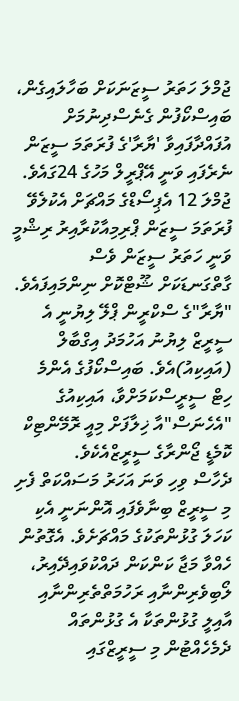ޖުމްލަ ހަތަރު ސީޒަނަކަށް ބަހާލައިގެން، ބައިސްކޯފުން ގެނެސްދިނުމަށް އުފައްދާފައިވާ 'ޔާރާ'ގެ ފުރަތަމަ ސީޒަން ނެރެފައި ވަނީ އޭޕްރީލް މަހުގެ 24ގައެވެ. ޖުމްލަ 12 އެޕިސޯޑްގެ މައްޗަށް އެކުލެވޭ ފުރަތަމަ ސީޒަން ޕްރިމިއާކުރާއިރު ރިޝްމީ ވަނީ ހަތަރު ސީޒަން ވެސް ގާތްގަނޑަކަށް ޝޫޓްކޮށް ނިންމައިފައެވެ.
"ޔާރާ"ގެ ސްކްރީން ޕްލޭ ލިޔުނީ އެ ސީރީޒް ލިޔުނު އަހުމަދު އިގްބާލް (އައިކިއު)އެވެ. ބައިސްކޯފުގެ އެންމެ ހިޓް ސީރީސްކަމަށްވާ، އައިކިއުގެ "އެހެނަސް"އާ ޚިލާފަށް މިއީ ރޮމޭންޓިކް ކޮމެޑީ ޖޯންރާގެ ސީރީޒްއެކެވެ.
ދެހާސް ވިހި ވަނަ އަހަރު މަސައްކަތް ފެށި މި ސީރީޒް ބިނާވެފައި އޮންނަނީ އެކި ކަހަލަ ގުޅުންތަކުގެ މައްޗަށެވެ. އެގޮތުން ހެއްވާ މަޖާ ކަންކަން ދައްކުވައިދޭއިރު، ލޯބިވެރިންނާއި ރަހުމަތްތެރިންނާއި އާއިލީ ގުޅުންތަކާ އެ ގުޅުންތައް ދެމެހެއްޓުން މި ސީރީޒްގައި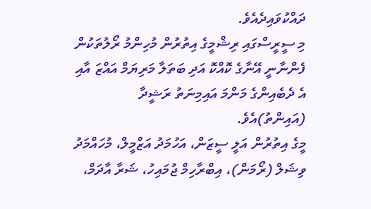ދައްކުވައިދެއެވެ.
މި ސީރީސްގައި ރިޝްމީގެ އިތުރުން މުހިންމު ރޯލުތަކުން ފެންނާނީ އޭނާގެ ކޮއްކޮ އަދި ބަތަލާ މަރިޔަމް އައްޒަ އާއި އެ ދެބެއިންގެ މަންމަ އައިމިނަތު ރަޝީދާ (އައިންތު)އެވެ.
މީގެ އިތުރުން އަލީ ސީޒަން، އަހުމަދު އަޒްމީލް، މުހައްމަދު ވިޝަލް (ރޯމަން)، އިބްރާހިމް ޖުމައިހު، ޝަރާ އާދަމް،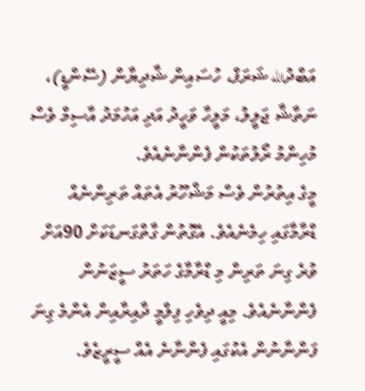އަބްދުالله ޝަރަފް، ހުސައިން ޝާދިޔާން (ސޭންޑީ)، ނަތާޝާ ޖަލީލު، މަލީހާ ވަހީދު އަދި އަހުމަދު އާސިމް ވެސް މުހިންމު ރޯލުތަކުން ފެންނާނެއެވެ.
މީގެ އިތުރުން ވެސް މަޝްހޫރު އެތައް ތަރިންނެއް ޑްރާމާގައި ހިމެނެއެވެ. އެގޮތުން ގާތްގަނޑަކަށް 90އަށް ވުރެ ގިނަ ތަރިން މި ޑްރާމާގެ ހަތަރު ސީޒަނުން ފެންނާނެއެވެ. މިއީ ދިވެހި ފިލްމީ ދާއިރާއިން އެންމެ ގިނަ ފަންނާނުން އެކުގައި ފެންނާނެ އެއް ސީރީޒެވެ.